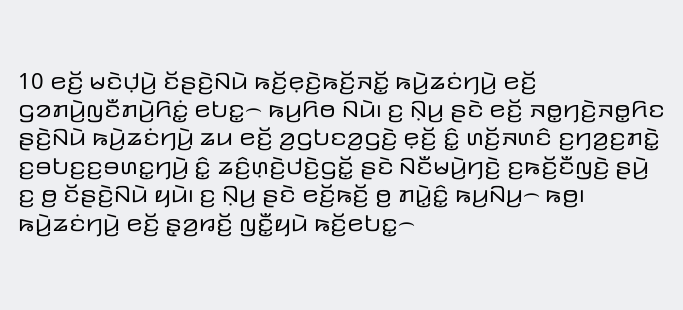10 ꤕꤢꤩ꤬ ꤗꤢꤧꤓ꤫ꤣꤧ꤬ ꤢꤩꤔꤢꤧ꤬ꤡꤣꤧ ꤒꤢꤩ꤬ꤕ꤫ꤢꤧ꤬ꤒꤢꤩ꤬ꤏꤢꤩ꤭ ꤒꤣꤧ꤬ꤘꤢꤦꤚꤣꤧ꤬ ꤕꤢꤩ꤬ ꤞꤤꤊꤣꤧ꤬ꤜꤢꤪꤊꤣꤧ꤬ꤖꤢꤦ꤭ ꤕꤝꤢ꤭꤮ ꤒꤣ꤬ꤖꤥ ꤡꤣꤧ꤯ ꤢ꤬ ꤡ꤫ꤣ꤬ ꤔꤢꤧ ꤕꤢꤩ꤬ ꤏꤥ꤭ꤚꤢꤧ꤬ꤏꤥ꤭ꤖꤢ ꤔꤢꤧ꤬ꤡꤣꤧ ꤒꤣꤧ꤬ꤘꤢꤦꤚꤣꤧ꤬ ꤘꤣ ꤕꤢꤩ꤬ ꤤ꤬ꤞꤝꤢꤤ꤬ꤞꤢꤧ꤬ ꤕ꤫ꤢꤩ꤬ ꤢꤨ꤭ ꤛꤢꤩ꤬ꤏꤛꤢꤨ ꤢ꤬ꤚꤤ꤬ꤢ꤬ꤊꤢꤧ꤭ ꤢ꤬ꤋꤝꤢ꤬ꤢ꤬ꤋꤛꤢ꤭ꤚꤣꤧ꤬ ꤢꤨ꤭ ꤘꤢꤨ꤬ꤛ꤫ꤢꤧ꤬ꤓꤢꤧ꤬ꤞꤢꤩ꤭ ꤔꤢꤧ ꤡꤢꤪꤗꤣꤧ꤬ꤚꤢꤧ꤬ ꤢ꤬ꤒꤢꤩ꤬ꤢꤪꤜꤢꤧ꤬ ꤔꤣꤧ꤬ ꤢ꤬ ꤥ꤬ ꤢꤩꤔꤢꤧ꤬ꤡꤣꤧ ꤟꤣꤧ꤯ ꤢ꤬ ꤡ꤫ꤣ꤬ ꤔꤢꤧ ꤕꤢꤩ꤬ꤒꤢꤩ꤬ ꤥ꤬ ꤊꤣꤧ꤭ꤢꤨ꤭ ꤒꤣ꤬ꤡꤣ꤬꤮ ꤒꤥ꤬꤯ ꤒꤣꤧ꤬ꤘꤢꤦꤚꤣꤧ꤬ ꤕꤢꤩ꤬ ꤔ꤫ꤤ꤬ꤙꤢꤩ꤬ ꤜꤢꤪ꤭ꤟꤣꤧ ꤒꤢꤩ꤬ꤕꤝꤢ꤭꤮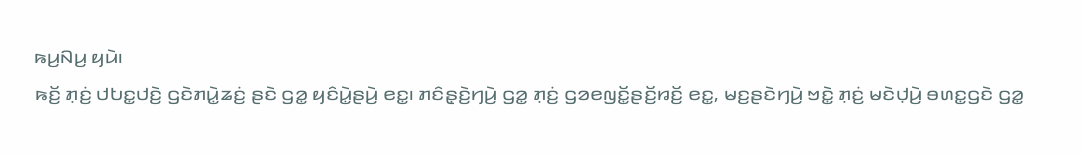ꤒꤣ꤬ꤡꤣ꤬ ꤟꤣꤧ꤯
ꤒꤢꤩ꤬ ꤊ꤫ꤢꤦ꤬ ꤓꤝꤢ꤭ꤓꤢꤧ꤬ ꤞꤢꤧꤊꤣꤧ꤭ꤘꤢꤦ꤬ ꤔꤢꤧ ꤞꤤ꤭ ꤟꤢꤨꤣꤧ꤭ꤔꤣꤧ꤬ ꤕꤢ꤭꤯ ꤊꤢꤨꤔ꤫ꤢꤧ꤬ꤚꤣꤧ꤬ ꤞꤤ꤭ ꤊ꤫ꤢꤦ꤬ ꤞꤤꤕꤜꤢꤩ꤭ꤔꤢꤩ꤬ꤙꤢꤩ꤬ ꤕꤢ꤭, ꤗꤢ꤬ꤔꤢꤧꤚꤣꤧ꤬ ꤠꤢꤧ꤭ ꤊ꤫ꤢꤦ꤬ ꤗꤢꤧꤓ꤫ꤣꤧ꤬ ꤋꤛꤢ꤭ꤞꤢꤧ ꤞꤤ꤭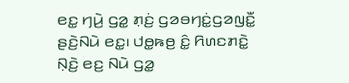ꤕꤢ꤭ ꤚꤣꤧ꤬ ꤞꤤ꤭ ꤊ꤫ꤢꤦ꤬ ꤞꤤꤋꤚꤢꤦ꤭ꤞꤤꤜꤢꤪ꤭ ꤔꤢꤧ꤬ꤡꤣꤧ ꤕꤢ꤭꤯ ꤓꤥ꤭ꤒꤥ꤬ ꤢꤨ꤭ ꤖꤛꤢꤊꤢꤧ꤭ ꤡ꤫ꤢꤧ꤬ ꤕꤢ꤬ ꤡꤣꤧ ꤞꤤ꤭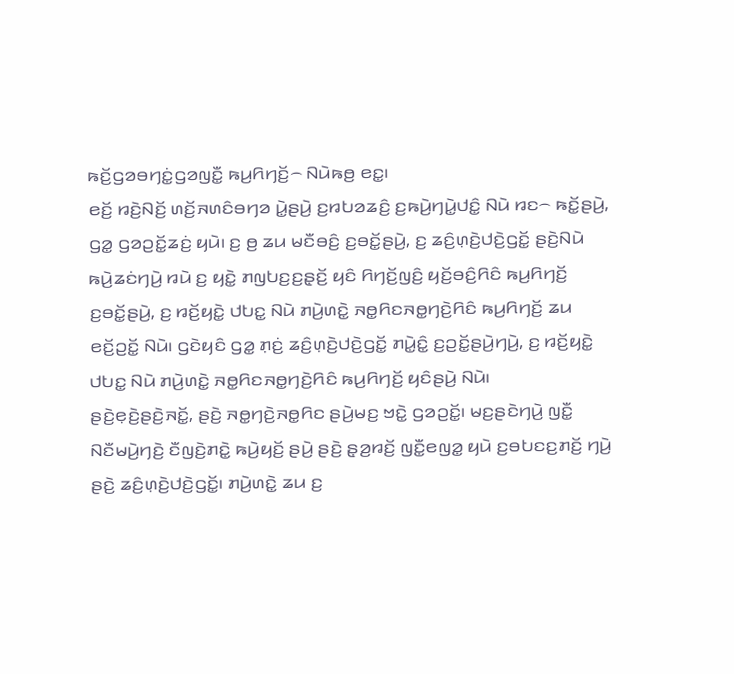ꤒꤢꤩ꤬ꤞꤤꤋꤚꤢꤦ꤭ꤞꤤꤜꤢꤪ꤭ ꤒꤣ꤬ꤖꤚꤢꤩ꤬꤮ ꤡꤣꤧꤒꤥ꤬ ꤕꤢ꤭꤯
ꤕꤢꤩ꤬ ꤙꤢꤧ꤬ꤡꤢꤩ꤬ ꤛꤢꤩ꤬ꤏꤛꤢꤨꤋꤚꤤ ꤣꤧ꤭ꤔꤣꤧ꤬ ꤢ꤬ꤙꤝꤤꤘꤢꤨ꤬ ꤢ꤬ꤒꤣꤧ꤬ꤚꤣꤧ꤭ꤓꤢꤨ꤭ ꤡꤣꤧ ꤙꤢ꤮ ꤒꤢꤩ꤭ꤔꤣꤧ꤬, ꤞꤤ꤭ ꤞꤤꤑꤢꤩ꤭ꤘꤢꤦ꤬ ꤟꤣꤧ꤯ ꤢ꤬ ꤥ꤬ ꤘꤣ ꤗꤢꤪꤋꤢꤨ꤬ ꤢ꤬ꤋꤢꤩ꤭ꤔꤣꤧ꤬, ꤢ꤬ ꤘꤢꤨ꤬ꤛ꤫ꤢꤧ꤬ꤓꤢꤧ꤬ꤞꤢꤩ꤭ ꤔꤢꤧ꤬ꤡꤣꤧ ꤒꤣꤧ꤬ꤘꤢꤦꤚꤣꤧ꤬ ꤙꤣꤧ ꤢ꤬ ꤟꤢꤧ꤭ ꤊꤜꤝꤢ꤬ꤢ꤬ꤔ꤫ꤢꤩ꤬ ꤟꤢꤨ ꤖꤚꤢꤩ꤬ꤜꤢꤨ꤬ ꤟꤢꤩ꤬ꤋꤢꤨ꤬ꤖꤢꤨ ꤒꤣ꤬ꤖꤚꤢꤩ꤬ ꤢ꤬ꤋꤢꤩ꤭ꤔꤣꤧ꤬, ꤢ꤬ ꤙꤢꤩ꤬ꤟꤢꤧ꤭ ꤓꤝꤢ꤭ ꤡꤣꤧ ꤊꤣꤧ꤬ꤛꤢꤧ꤭ ꤏꤥ꤭ꤖꤢꤏꤥ꤭ꤚꤢꤧ꤬ꤖꤢꤨ ꤒꤣ꤬ꤖꤚꤢꤩ꤬ ꤘꤣ ꤕꤢꤩ꤬ꤑꤢꤩ꤭ ꤡꤣꤧ꤯ ꤞꤢꤧꤟꤢꤨ ꤞꤤ꤭ ꤊ꤫ꤢꤦ꤬ ꤘꤢꤨ꤬ꤛ꤫ꤢꤧ꤬ꤓꤢꤧ꤬ꤞꤢꤩ꤭ ꤊꤣꤧ꤭ꤢꤨ꤭ ꤢ꤬ꤑꤢꤩ꤭ꤔꤣꤧ꤬ꤚꤣꤧ꤬, ꤢ꤬ ꤙꤢꤩ꤬ꤟꤢꤧ꤭ ꤓꤝꤢ꤭ ꤡꤣꤧ ꤊꤣꤧ꤬ꤛꤢꤧ꤭ ꤏꤥ꤭ꤖꤢꤏꤥ꤭ꤚꤢꤧ꤬ꤖꤢꤨ ꤒꤣ꤬ꤖꤚꤢꤩ꤬ ꤟꤢꤨꤔꤣꤧ꤬ ꤡꤣꤧ꤯
ꤔꤢꤧ꤬ꤕ꤫ꤢꤧ꤬ꤔꤢꤧ꤬ꤏꤢꤩ꤭, ꤔꤢꤧ꤬ ꤏꤥ꤭ꤚꤢꤧ꤬ꤏꤥ꤭ꤖꤢ ꤔꤣꤧ꤬ꤗꤢ꤬ ꤠꤢꤧ꤭ ꤞꤤꤑꤢꤩ꤭꤯ ꤗꤢ꤬ꤔꤢꤧꤚꤣꤧ꤬ ꤜꤢꤪ꤭ ꤡꤢꤪꤗꤣꤧ꤬ꤚꤢꤧ꤬ ꤢꤪꤜꤢꤧ꤬ꤊꤢꤧ꤭ ꤒꤣꤧ꤬ꤟꤢꤩ꤬ ꤔꤣꤧ꤬ ꤔꤢꤧ꤬ ꤔ꤫ꤤ꤬ꤙꤢꤩ꤬ ꤜꤢꤪ꤭ꤕꤜꤤ꤭ ꤟꤣꤧ ꤢ꤬ꤋꤝꤢꤢ꤬ꤊꤢꤩ꤬ ꤚꤣꤧ꤬ ꤔꤢꤧ꤬ ꤘꤢꤨ꤬ꤛ꤫ꤢꤧ꤬ꤓꤢꤧ꤬ꤞꤢꤩ꤭꤯ ꤊꤣꤧ꤬ꤛꤢꤧ꤭ ꤘꤣ ꤢ꤬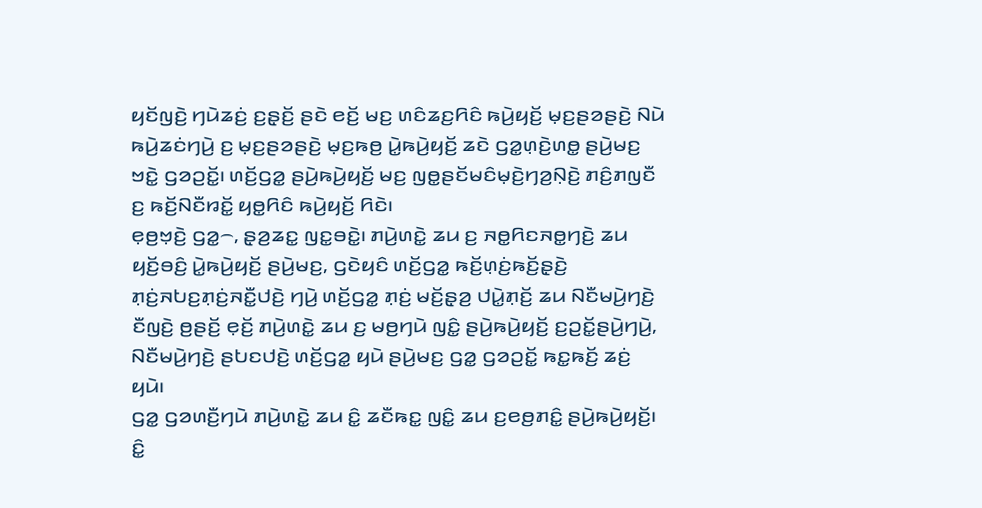ꤟꤢꤩꤜꤢꤧ꤬ ꤚꤣꤧꤘꤢꤦ꤬ ꤢ꤬ꤔ꤫ꤢꤩ꤬ ꤔꤢꤧ ꤕꤢꤩ꤬ ꤗꤢ꤬ ꤛꤢꤨꤘꤢ꤬ꤖꤢꤨ ꤒꤣꤧ꤬ꤟꤢꤩ꤬ ꤗ꤫ꤢ꤬ꤔꤤꤔꤢꤧ꤬ ꤡꤣꤧ ꤒꤣꤧ꤬ꤘꤢꤦꤚꤣꤧ꤬ ꤢ꤬ ꤗ꤫ꤢ꤬ꤔꤤꤔꤢꤧ꤬ ꤗ꤫ꤢ꤬ꤒꤥ꤬ ꤣꤧ꤭ꤒꤣꤧ꤬ꤟꤢꤩ꤬ ꤘꤢꤧ ꤞꤤ꤭ꤛ꤫ꤢꤧ꤬ꤛꤥ꤭ ꤔꤣꤧ꤬ꤗꤢ꤬ ꤠꤢꤧ꤭ ꤞꤤꤑꤢꤩ꤭꤯ ꤛꤢꤩ꤬ꤞꤤ꤭ ꤔꤣꤧ꤬ꤒꤣꤧ꤬ꤟꤢꤩ꤬ ꤗꤢ꤬ ꤜꤥ꤭ꤔꤢꤩꤗꤢꤨꤗ꤫ꤢꤧ꤬ꤚꤤ꤬ꤡ꤫ꤢꤧ꤬ ꤊꤢꤨ꤬ꤊꤜꤢꤪ ꤢ꤬ ꤒꤢꤩ꤬ꤡꤢꤪꤙꤢꤩ꤭ ꤟꤥ꤭ꤖꤢꤨ ꤒꤣꤧ꤬ꤟꤢꤩ꤬ ꤖꤢꤧ꤯
ꤕ꤫ꤥ꤬ꤠ꤫ꤢꤧ꤬ ꤞꤤ꤭꤮, ꤔ꤫ꤤ꤬ꤘꤢ꤭ ꤜꤢ꤭ꤋꤢꤧ꤭꤯ ꤊꤣꤧ꤬ꤛꤢꤧ꤭ ꤘꤣ ꤢ꤬ ꤏꤥ꤭ꤖꤢꤏꤥ꤭ꤚꤢꤧ꤬ ꤘꤣ ꤟꤢꤩ꤬ꤋꤢꤨ꤬ ꤣꤧ꤭ꤒꤣꤧ꤬ꤟꤢꤩ꤬ ꤔꤣꤧ꤬ꤗꤢ꤬, ꤞꤢꤧꤟꤢꤨ ꤛꤢꤩ꤬ꤞꤤ꤭ ꤒꤢꤩ꤬ꤛ꤫ꤢꤦ꤬ꤒꤢꤩ꤬ꤔ꤫ꤢꤧ꤬ ꤊ꤫ꤢꤦ꤬ꤏꤝꤢ꤬ꤊ꤫ꤢꤦ꤬ꤏꤢꤪ꤭ꤓꤢꤧ꤬ ꤚꤣꤧ꤬ ꤛꤢꤩ꤬ꤞꤤ꤭ ꤊ꤫ꤢꤦ꤬ ꤗꤢꤩ꤬ꤔ꤫ꤤ꤬ ꤓꤣꤧ꤭ꤊ꤫ꤢꤩ꤬ ꤘꤣ ꤡꤢꤪꤗꤣꤧ꤬ꤚꤢꤧ꤬ ꤢꤪꤜꤢꤧ꤬ ꤥ꤬ꤔꤢꤩ꤬ ꤕ꤫ꤢꤩ꤬ ꤊꤣꤧ꤬ꤛꤢꤧ꤭ ꤘꤣ ꤢ꤬ ꤗꤥ꤬ꤚꤣꤧ ꤜꤢꤨ꤭ ꤔꤣꤧ꤬ꤒꤣꤧ꤬ꤟꤢꤩ꤬ ꤢ꤬ꤑꤢꤩ꤭ꤔꤣꤧ꤬ꤚꤣꤧ꤬, ꤡꤢꤪꤗꤣꤧ꤬ꤚꤢꤧ꤬ ꤔꤝꤢꤓꤢꤧ꤬ ꤛꤢꤩ꤬ꤞꤤ꤭ ꤟꤣꤧ ꤔꤣꤧ꤬ꤗꤢ꤬ ꤞꤤ꤭ ꤞꤤꤑꤢꤩ꤭ ꤒꤢ꤭ꤒꤢꤩ꤬ ꤘꤢꤦ꤬ ꤟꤣꤧ꤯
ꤞꤤ꤭ ꤞꤤꤛꤢꤪ꤬ꤚꤣꤧ ꤊꤣꤧ꤬ꤛꤢꤧ꤭ ꤘꤣ ꤢꤨ꤭ ꤘꤢꤪꤒꤢ꤭ ꤜꤢꤨ꤭ ꤘꤣ ꤢ꤬ꤕꤥ꤬ꤊꤢꤨ꤭ ꤔꤣꤧ꤬ꤒꤣꤧ꤬ꤟꤢꤩ꤬꤯ ꤢꤨ꤭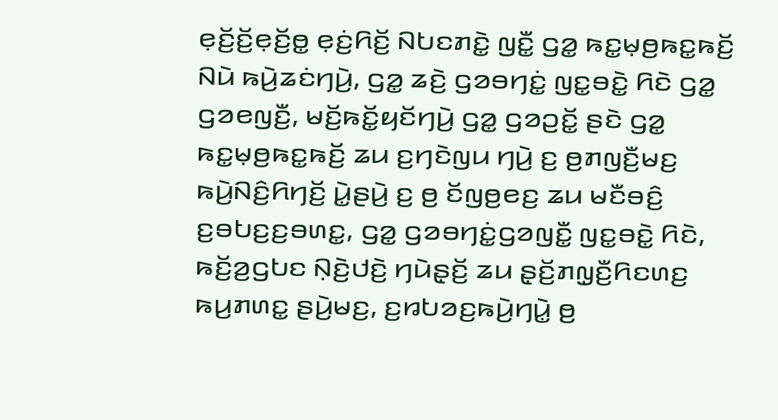ꤕ꤫ꤢꤩ꤬ꤢꤩ꤬ꤕ꤫ꤢꤩ꤬ꤥ꤭ ꤕ꤫ꤢꤦ꤬ꤖꤢꤩ꤬ ꤡꤝꤢꤊꤢꤧ꤭ ꤜꤢꤪ꤭ ꤞꤤ꤭ ꤒꤢ꤭ꤗ꤫ꤥ꤬ꤒꤢ꤭ꤒꤢꤩ꤬ ꤡꤣꤧ ꤒꤣꤧ꤬ꤘꤢꤦꤚꤣꤧ꤬, ꤞꤤ꤭ ꤘꤢꤧ꤬ ꤞꤤꤋꤚꤢꤦ꤭ ꤜꤢ꤭ꤋꤢꤧ꤭ ꤖꤢꤧ ꤞꤤ꤭ ꤞꤤꤕꤜꤢꤪ꤬, ꤗꤢꤩ꤬ꤒꤢꤩ꤭ꤟꤢꤩꤚꤣꤧ꤬ ꤞꤤ꤭ ꤞꤤꤑꤢꤩ꤭ ꤔꤢꤧ ꤞꤤ꤭ ꤒꤢ꤭ꤗ꤫ꤥ꤬ꤒꤢ꤭ꤒꤢꤩ꤬ ꤘꤣ ꤢ꤬ꤚꤢꤧꤜꤣ ꤚꤣꤧ꤬ ꤢ꤬ ꤥ꤬ꤊꤜꤢꤪ꤬ꤗꤢ꤬ ꤒꤣꤧ꤬ꤡꤢꤨ꤬ꤖꤚꤢꤩ꤬ ꤣꤧ꤭ꤔꤣꤧ꤬ ꤢ꤬ ꤥ꤬ ꤢꤩꤜꤥ꤬ꤕꤢ꤬ ꤘꤣ ꤗꤢꤪꤋꤢꤨ꤬ ꤢ꤬ꤋꤝꤢ꤬ꤢ꤬ꤋꤛꤢ꤭, ꤞꤤ꤭ ꤞꤤꤋꤚꤢꤦ꤭ꤞꤤꤜꤢꤪ꤭ ꤜꤢ꤭ꤋꤢꤧ꤭ ꤖꤢꤧ,
ꤒꤢꤩ꤬ꤤ꤬ꤞꤝꤢ ꤡ꤫ꤢꤧ꤬ꤓꤢꤧ꤬ ꤚꤣꤧꤔ꤫ꤢꤩ꤬ ꤘꤣ ꤔ꤫ꤢꤩ꤬ꤊꤜ꤫ꤢꤪ꤬ꤖꤢꤛꤢ꤬ ꤒꤣ꤬ꤊꤛꤢ꤭ ꤔꤣꤧ꤬ꤗꤢ꤬, ꤢ꤬ꤙꤝꤤꤢ꤬ꤒꤣꤧ꤬ꤚꤣꤧ꤭ ꤥ꤬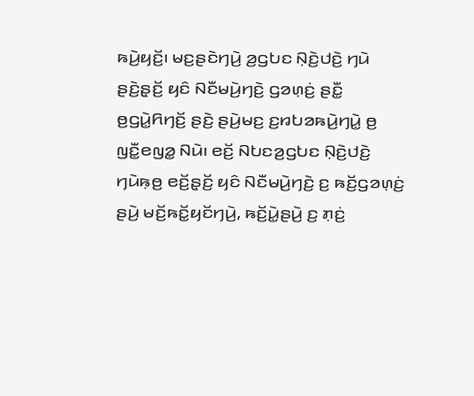ꤒꤣꤧ꤬ꤟꤢꤩ꤬꤯ ꤗꤢ꤬ꤔꤢꤧꤚꤣꤧ꤬ ꤤ꤬ꤞꤝꤢ ꤡ꤫ꤢꤧ꤬ꤓꤢꤧ꤬ ꤚꤣꤧ ꤔꤢꤧ꤬ꤔ꤫ꤢꤩ꤬ ꤟꤢꤨ ꤡꤢꤪꤗꤣꤧ꤬ꤚꤢꤧ꤬ ꤞꤤꤛ꤫ꤢꤦ꤬ ꤔꤢꤪ꤭ ꤥ꤬ꤞꤣꤧ꤭ꤖꤚꤢꤩ꤬ ꤔꤢꤧ꤬ ꤔꤣꤧ꤬ꤗꤢ꤬ ꤢ꤬ꤙꤝꤤꤒꤣꤧ꤬ꤚꤣꤧ꤭ ꤥ꤬ ꤜꤢꤪ꤭ꤕꤜꤤ꤭ ꤡꤣꤧ꤯ ꤕꤢꤩ꤬ ꤡꤝꤢꤤ꤬ꤞꤝꤢ ꤡ꤫ꤢꤧ꤬ꤓꤢꤧ꤬ ꤚꤣꤧꤒ꤫ꤥ꤬ ꤕꤢꤩ꤬ꤔ꤫ꤢꤩ꤬ ꤟꤢꤨ ꤡꤢꤪꤗꤣꤧ꤬ꤚꤢꤧ꤬ ꤢ꤬ ꤒꤢꤩ꤬ꤞꤤꤛ꤫ꤢꤦ꤬ ꤔꤣꤧ꤬ ꤗꤢꤩ꤬ꤒꤢꤩ꤭ꤟꤢꤩꤚꤣꤧ꤬, ꤒꤢꤩ꤬ꤣꤧ꤭ꤔꤣꤧ꤬ ꤢ꤬ ꤊ꤫ꤢꤦ꤬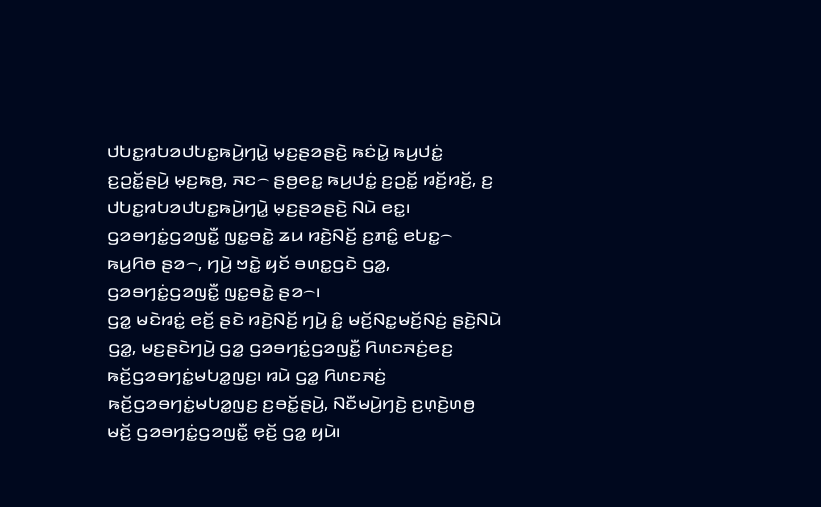ꤓꤝꤢ꤭ꤙꤝꤤꤓꤝꤢ꤭ꤒꤣꤧ꤬ꤚꤣꤧ꤭ ꤗ꤫ꤢ꤬ꤔꤤꤔꤢꤧ꤬ ꤒꤢꤦꤣꤧ꤭ ꤒꤣ꤬ꤓꤢꤦ꤭ ꤢ꤬ꤑꤢꤩ꤭ꤔꤣꤧ꤬ ꤗ꤫ꤢ꤬ꤒꤥ꤬, ꤏꤢ꤮ ꤔꤥ꤬ꤕꤢ꤭ ꤒꤣ꤬ꤓꤢꤦ꤭ ꤢ꤬ꤑꤢꤩ꤭ ꤙꤢꤩ꤬ꤙꤢꤩ꤬, ꤢ꤬ ꤓꤝꤢ꤭ꤙꤝꤤꤓꤝꤢ꤭ꤒꤣꤧ꤬ꤚꤣꤧ꤭ ꤗ꤫ꤢ꤬ꤔꤤꤔꤢꤧ꤬ ꤡꤣꤧ ꤕꤢ꤭꤯
ꤞꤤꤋꤚꤢꤦ꤭ꤞꤤꤜꤢꤪ꤭ ꤜꤢ꤭ꤋꤢꤧ꤭ ꤘꤣ ꤙꤢꤧ꤬ꤡꤢꤩ꤬ ꤢ꤬ꤊꤢꤨ꤭ ꤕꤝꤢ꤭꤮ ꤒꤣ꤬ꤖꤥ ꤔꤤ꤮, ꤚꤣꤧ꤬ ꤠꤢꤧ꤭ ꤟꤢꤩ ꤋꤛꤢ꤭ꤞꤢꤧ ꤞꤤ꤭, ꤞꤤꤋꤚꤢꤦ꤭ꤞꤤꤜꤢꤪ꤭ ꤜꤢ꤭ꤋꤢꤧ꤭ ꤔꤤ꤮꤯
ꤞꤤ꤭ ꤗꤢꤧꤙꤢꤦ꤭ ꤕꤢꤩ꤬ ꤔꤢꤧ ꤙꤢꤧ꤬ꤡꤢꤩ꤬ ꤚꤣꤧ꤬ ꤢꤨ꤭ ꤗꤢꤩ꤬ꤡꤢ꤭ꤗꤢꤩ꤬ꤡꤢꤦ꤬ ꤔꤢꤧ꤬ꤡꤣꤧ ꤞꤤ꤭, ꤗꤢ꤬ꤔꤢꤧꤚꤣꤧ꤬ ꤞꤤ꤭ ꤞꤤꤋꤚꤢꤦ꤭ꤞꤤꤜꤢꤪ꤭ ꤖꤛꤢꤏꤢꤦ꤬ꤕꤢ꤬ ꤒꤢꤩ꤬ꤞꤤꤋꤚꤢꤦ꤭ꤗꤝꤤ꤭ꤜꤢ꤬꤯ ꤙꤣꤧ ꤞꤤ꤭ ꤖꤛꤢꤏꤢꤦ꤬ ꤒꤢꤩ꤬ꤞꤤꤋꤚꤢꤦ꤭ꤗꤝꤤ꤭ꤜꤢ꤬ ꤢ꤬ꤋꤢꤩ꤭ꤔꤣꤧ꤬, ꤡꤢꤪꤗꤣꤧ꤬ꤚꤢꤧ꤬ ꤢ꤬ꤛ꤫ꤢꤧ꤬ꤛꤥ꤬ ꤗꤢꤩ꤬ ꤞꤤꤋꤚꤢꤦ꤭ꤞꤤꤜꤢꤪ꤭ ꤕ꤫ꤢꤩ꤬ ꤞꤤ꤭ ꤟꤣꤧ꤯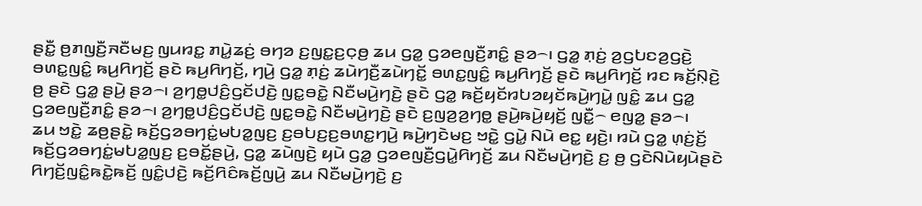ꤔꤢꤪ꤭ ꤥ꤬ꤊꤜꤢꤪ꤬ꤏꤢꤪꤗꤢ꤬ ꤜꤣꤙꤢ꤭ ꤊꤣꤧ꤭ꤘꤢꤦ꤬ ꤋꤚꤤ ꤢ꤬ꤜꤢ꤭ꤢ꤬ꤍ꤫ꤥ꤬ ꤘꤣ ꤞꤤ꤭ ꤞꤤꤕꤜꤢꤪ꤬ꤊꤢꤨ꤭ ꤔꤤ꤮꤯ ꤞꤤ꤭ ꤊ꤫ꤢꤦ꤬ ꤤ꤬ꤞꤝꤢꤤ꤬ꤞꤢꤧ꤬ ꤋꤛꤢ꤭ꤜꤢꤨ꤭ ꤒꤣ꤬ꤖꤚꤢꤩ꤬ ꤔꤢꤧ ꤒꤣ꤬ꤖꤚꤢꤩ꤬, ꤚꤣꤧ꤬ ꤞꤤ꤭ ꤊ꤫ꤢꤦ꤬ ꤘꤣꤧꤚꤢꤪ꤬ꤘꤣꤧꤚꤢꤩ꤭ ꤋꤛꤢ꤭ꤜꤢꤨ꤭ ꤒꤣ꤬ꤖꤚꤢꤩ꤬ ꤔꤢꤧ ꤒꤣ꤬ꤖꤚꤢꤩ꤬ ꤙꤢ ꤒꤢꤩ꤬ꤡ꤫ꤢꤧ꤬ ꤥ꤬ ꤔꤢꤧ ꤞꤤ꤭ ꤔꤣꤧ꤬ ꤔꤤ꤮꤯ ꤤ꤬ꤚꤥ꤭ꤓꤢꤨ꤬ꤞꤢꤩꤓꤢꤧ꤬ ꤜꤢ꤭ꤋꤢꤧ꤭ ꤡꤢꤪꤗꤣꤧ꤬ꤚꤢꤧ꤬ ꤔꤢꤧ ꤞꤤ꤭ ꤒꤢꤩ꤬ꤟꤢꤩꤙꤝꤤꤟꤢꤩꤒꤣꤧ꤬ꤚꤣꤧ꤭ ꤜꤢꤨ꤭ ꤘꤣ ꤞꤤ꤭ ꤞꤤꤕꤜꤢꤪ꤬ꤊꤢꤨ꤭ ꤔꤤ꤮꤯ ꤤ꤬ꤚꤥ꤭ꤓꤢꤨ꤬ꤞꤢꤩꤓꤢꤧ꤬ ꤜꤢ꤭ꤋꤢꤧ꤭ ꤡꤢꤪꤗꤣꤧ꤬ꤚꤢꤧ꤬ ꤔꤢꤧ ꤢ꤬ꤜꤤ꤬ꤤ꤬ꤚꤥ꤭ ꤔꤣꤧ꤬ꤒꤣꤧ꤬ꤟꤢꤩ꤬ ꤜꤢꤪ꤭꤮ ꤕꤜꤤ꤭ ꤔꤤ꤮꤯
ꤘꤣ ꤠꤢꤧ꤭ ꤘꤥ꤬ꤔꤢꤧ꤭ ꤒꤢꤩ꤬ꤞꤤꤋꤚꤢꤦ꤭ꤗꤝꤤ꤭ꤜꤢ꤬ ꤢ꤬ꤋꤝꤢ꤬ꤢ꤬ꤋꤛꤢ꤭ꤚꤣꤧ꤬ ꤒꤣꤧ꤬ꤚꤢꤧꤗꤢ꤬ ꤠꤢꤧ꤭ ꤞꤣꤧ꤭ ꤡꤣꤧ ꤕꤢ꤭ ꤟꤢꤧ꤬꤯ ꤙꤣꤧ ꤞꤤ꤭ ꤛ꤫ꤢꤦ꤬ꤢꤩ꤬ ꤒꤢꤩ꤬ꤞꤤꤋꤚꤢꤦ꤭ꤗꤝꤤ꤭ꤜꤢ꤬ ꤢ꤬ꤋꤢꤩ꤭ꤔꤣꤧ꤬, ꤞꤤ꤭ ꤘꤣꤧꤜꤢꤧ꤬ ꤟꤣꤧ ꤞꤤ꤭ ꤞꤤꤕꤜꤢꤪ꤬ꤞꤣꤧ꤭ꤖꤚꤢꤩ꤬ ꤘꤣ ꤡꤢꤪꤗꤣꤧ꤬ꤚꤢꤧ꤬ ꤢ꤬ ꤥ꤬ ꤞꤢꤧꤡꤣꤧꤟꤣꤧꤔꤢꤧ ꤖꤚꤢꤩ꤬ꤜꤢꤨ꤭ꤒꤢꤧ꤭ꤒꤢꤩ꤬ ꤜꤢꤨ꤭ꤓꤢꤧ꤬ ꤒꤢꤩ꤬ꤖꤢꤨꤒꤢꤩ꤬ꤜꤣꤧ꤬ ꤘꤣ ꤡꤢꤪꤗꤣꤧ꤬ꤚꤢꤧ꤬ ꤢ꤬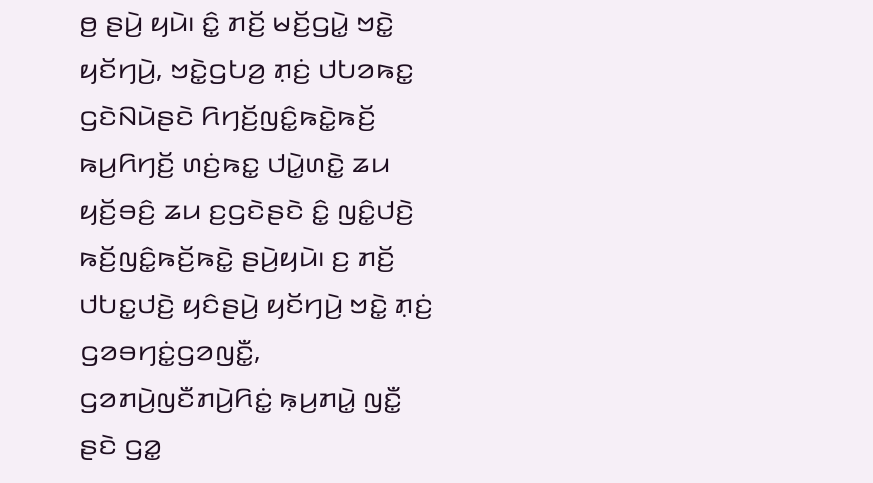ꤥ꤬ ꤔꤣꤧ꤬ ꤟꤣꤧ꤯ ꤢꤨ꤭ ꤊꤢꤩ꤬ ꤗꤢꤩ꤬ꤞꤣꤧ꤭ ꤠꤢꤧ꤭ ꤟꤢꤩꤚꤣꤧ꤬, ꤠꤢꤧ꤭ꤞꤝꤤ꤬ ꤊ꤫ꤢꤦ꤬ ꤓꤝꤤꤒꤢ꤭ ꤞꤢꤧꤡꤣꤧꤔꤢꤧ ꤖꤚꤢꤩ꤬ꤜꤢꤨ꤭ꤒꤢꤧ꤭ꤒꤢꤩ꤬ ꤒꤣ꤬ꤖꤚꤢꤩ꤬ ꤛꤢꤦ꤬ꤒꤢ꤭ ꤓꤣꤧ꤭ꤛꤢꤧ꤭ ꤘꤣ ꤟꤢꤩ꤬ꤋꤢꤨ꤬ ꤘꤣ ꤢ꤬ꤞꤢꤧꤔꤢꤧ ꤢꤨ꤭ ꤜꤢꤨ꤭ꤓꤢꤧ꤬ ꤒꤢꤩ꤬ꤜꤢꤨ꤭ꤒꤢꤩ꤬ꤒꤢꤧ꤭ ꤔꤣꤧ꤬ꤟꤣꤧ꤯ ꤢ꤬ ꤊꤢꤩ꤬ ꤓꤝꤢ꤭ꤓꤢꤧ꤬ ꤟꤢꤨꤔꤣꤧ꤬ ꤟꤢꤩꤚꤣꤧ꤬ ꤠꤢꤧ꤭ ꤊ꤫ꤢꤦ꤬ ꤞꤤꤋꤚꤢꤦ꤭ꤞꤤꤜꤢꤪ꤭, ꤞꤤꤊꤣꤧ꤬ꤜꤢꤪꤊꤣꤧ꤬ꤖꤢꤦ꤭ ꤒ꤫ꤣ꤬ꤊꤣꤧ꤭ ꤜꤢꤪ꤭ ꤔꤢꤧ ꤞꤤ꤭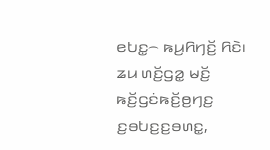ꤕꤝꤢ꤭꤮ ꤒꤣ꤬ꤖꤚꤢꤩ꤬ ꤖꤢꤧ꤯
ꤘꤣ ꤛꤢꤩ꤬ꤞꤤ꤭ ꤗꤢꤩ꤬ ꤒꤢꤩ꤬ꤞꤢꤦꤒꤢꤩ꤬ꤥ꤬ꤚꤢ꤬ ꤢ꤬ꤋꤝꤢ꤬ꤢ꤬ꤋꤛꤢ꤭,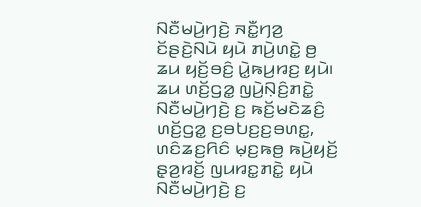ꤡꤢꤪꤗꤣꤧ꤬ꤚꤢꤧ꤬ ꤏꤢꤪ꤭ꤚꤤ꤬ ꤢꤩꤔꤢꤧ꤬ꤡꤣꤧ ꤟꤣꤧ ꤊꤣꤧ꤬ꤛꤢꤧ꤭ ꤥ꤬ ꤘꤣ ꤟꤢꤩ꤬ꤋꤢꤨ꤬ ꤣꤧ꤭ꤒꤣ꤬ꤙꤢ꤬ ꤟꤣꤧ꤯ ꤘꤣ ꤛꤢꤩ꤬ꤞꤤ꤭ ꤜꤣꤧ꤬ꤡ꤫ꤢꤨ꤬ꤊꤢꤧ꤭ ꤡꤢꤪꤗꤣꤧ꤬ꤚꤢꤧ꤬ ꤢ꤬ ꤒꤢꤩ꤬ꤗꤢꤧꤘꤢꤨ꤬ ꤛꤢꤩ꤬ꤞꤤ꤭ ꤢ꤬ꤋꤝꤢ꤬ꤢ꤬ꤋꤛꤢ꤭, ꤛꤢꤨꤘꤢ꤬ꤖꤢꤨ ꤗ꤫ꤢ꤬ꤒꤥ꤬ ꤒꤣꤧ꤬ꤟꤢꤩ꤬ ꤔ꤫ꤤ꤬ꤙꤢꤩ꤬ ꤜꤣꤙꤢ꤭ꤊꤢꤧ꤭ ꤟꤣꤧ ꤡꤢꤪꤗꤣꤧ꤬ꤚꤢꤧ꤬ ꤢ꤬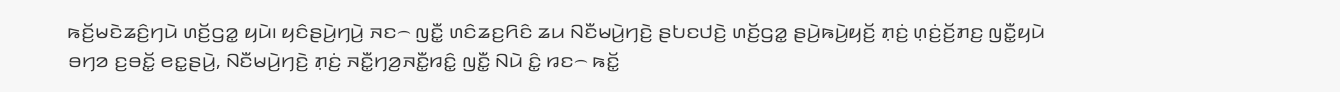ꤒꤢꤩ꤬ꤗꤢꤧꤘꤢꤨ꤬ꤚꤣꤧ ꤛꤢꤩ꤬ꤞꤤ꤭ ꤟꤣꤧ꤯ ꤟꤢꤨꤔꤣꤧ꤬ꤚꤣꤧ꤬ ꤏꤢ꤮ ꤜꤢꤪ꤭ ꤛꤢꤨꤘꤢ꤬ꤖꤢꤨ ꤘꤣ ꤡꤢꤪꤗꤣꤧ꤬ꤚꤢꤧ꤬ ꤔꤝꤢꤓꤢꤧ꤬ ꤛꤢꤩ꤬ꤞꤤ꤭ ꤔꤣꤧ꤬ꤒꤣꤧ꤬ꤟꤢꤩ꤬ ꤊ꤫ꤢꤦ꤬ ꤛ꤫ꤢꤦ꤬ꤢꤩ꤬ꤊꤢ꤬ ꤜꤢꤪ꤭ꤟꤣꤧ ꤋꤚꤤ ꤢ꤬ꤋꤢꤩ꤭ ꤕꤢ꤭ꤔꤣꤧ꤬, ꤡꤢꤪꤗꤣꤧ꤬ꤚꤢꤧ꤬ ꤊ꤫ꤢꤦ꤬ ꤏꤢꤪ꤭ꤚꤤ꤬ꤏꤢꤪ꤭ꤙꤢꤨ꤭ ꤜꤢꤪ꤭ ꤡꤣꤧ ꤢꤨ꤭ ꤙꤢ꤮ ꤒꤢꤩ꤭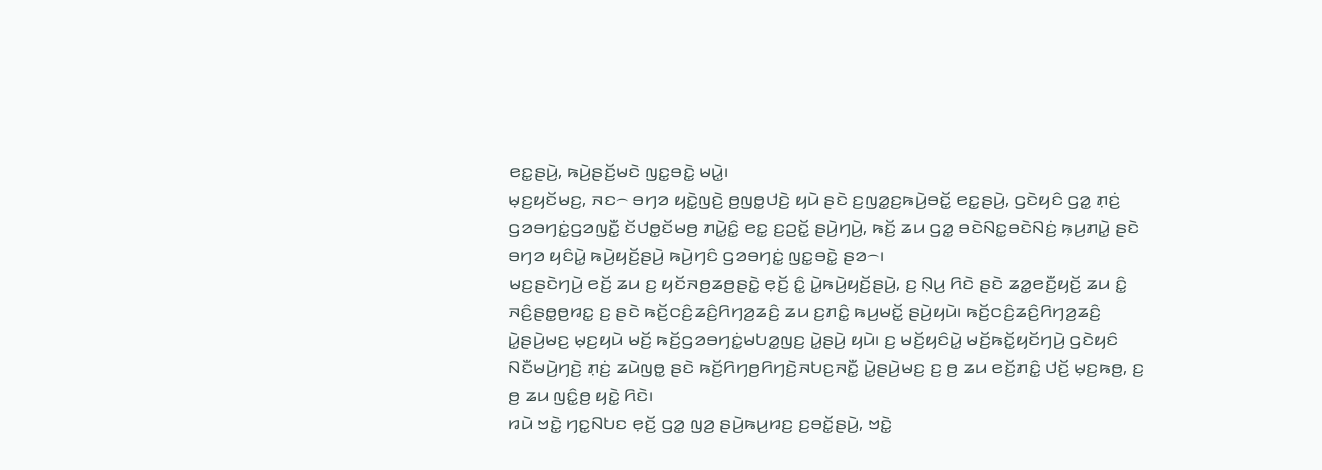ꤕꤢ꤭ꤔꤣꤧ꤬, ꤒꤣꤧ꤬ꤔꤢꤩ꤬ꤗꤢꤧ ꤜꤢ꤭ꤋꤢꤧ꤭ ꤗꤣꤧ꤭꤯
ꤗ꤫ꤢ꤬ꤟꤢꤩꤗꤢ꤬, ꤏꤢ꤮ ꤋꤚꤤ ꤟꤢꤧ꤭ꤜꤢꤧ꤬ ꤥ꤬ꤜꤥ꤭ꤓꤢꤧ꤬ ꤟꤣꤧ ꤔꤢꤧ ꤢ꤬ꤜꤤ꤭ꤢ꤬ꤒꤣꤧ꤬ꤋꤢꤩ꤭ ꤕꤢ꤭ꤔꤣꤧ꤬, ꤞꤢꤧꤟꤢꤨ ꤞꤤ꤭ ꤊ꤫ꤢꤦ꤬ ꤞꤤꤋꤚꤢꤦ꤭ꤞꤤꤜꤢꤪ꤭ ꤢꤩꤓꤥ꤭ꤢꤩꤗꤥ꤬ ꤊꤣꤧ꤭ꤢꤨ꤭ ꤕꤢ꤭ ꤢ꤬ꤑꤢꤩ꤭ ꤔꤣꤧ꤬ꤚꤣꤧ꤬, ꤒꤢꤩ꤬ ꤘꤣ ꤞꤤ꤭ ꤋꤢꤧꤡꤢ꤭ꤋꤢꤧꤡꤢꤦ꤬ ꤒ꤫ꤣ꤬ꤊꤣꤧ꤭ ꤔꤢꤧ ꤋꤚꤤ ꤟꤢꤨꤣꤧ꤭ ꤒꤣꤧ꤬ꤟꤢꤩ꤬ꤔꤣꤧ꤬ ꤒꤣꤧ꤬ꤚꤢꤨ ꤞꤤꤋꤚꤢꤦ꤭ ꤜꤢ꤭ꤋꤢꤧ꤭ ꤔꤤ꤮꤯
ꤗꤢ꤬ꤔꤢꤧꤚꤣꤧ꤬ ꤕꤢꤩ꤬ ꤘꤣ ꤢ꤬ ꤟꤢꤩꤏꤥ꤬ꤘꤥ꤬ꤔꤢꤧ꤭ ꤕ꤫ꤢꤩ꤬ ꤢꤨ꤭ ꤣꤧ꤭ꤒꤣꤧ꤬ꤟꤢꤩ꤬ꤔꤣꤧ꤬, ꤢ꤬ ꤡ꤫ꤣ꤬ ꤖꤢꤧ ꤔꤢꤧ ꤘꤤ꤭ꤕꤢꤪ꤬ꤟꤢꤩ꤬ ꤘꤣ ꤢꤨ꤭ ꤏꤢꤨ꤬ꤔꤥ꤭ꤥ꤬ꤙꤢ꤭ ꤢ꤬ ꤔꤢꤧ ꤒꤢꤩ꤬ꤍꤢꤨ꤬ꤘꤢꤨ꤬ꤖꤚꤤ꤬ꤘꤢꤨ꤬ ꤘꤣ ꤢ꤬ꤊꤢꤨ꤭ ꤒꤣ꤬ꤗꤢꤩ꤭ ꤔꤣꤧ꤬ꤟꤣꤧ꤯ ꤒꤢꤩ꤬ꤍꤢꤨ꤬ꤘꤢꤨ꤬ꤖꤚꤤ꤬ꤘꤢꤨ꤬ ꤣꤧ꤭ꤔꤣꤧ꤬ꤗꤢ꤬ ꤗ꤫ꤢ꤬ꤟꤣꤧ ꤗꤢꤩ꤬ ꤒꤢꤩ꤬ꤞꤤꤋꤚꤢꤦ꤭ꤗꤝꤤ꤭ꤜꤢ꤬ ꤣꤧ꤭ꤔꤣꤧ꤬ ꤟꤣꤧ꤯ ꤢ꤬ ꤗꤢꤩ꤬ꤟꤢꤨꤣꤧ꤭ ꤗꤢꤩ꤬ꤒꤢꤩ꤭ꤟꤢꤩꤚꤣꤧ꤬ ꤞꤢꤧꤟꤢꤨ ꤡꤢꤪꤗꤣꤧ꤬ꤚꤢꤧ꤬ ꤊ꤫ꤢꤦ꤬ ꤘꤣꤧꤜꤥ꤭ ꤔꤢꤧ ꤒꤢꤩ꤬ꤖꤚꤥ꤬ꤖꤚꤢꤧ꤬ꤏꤝꤢ꤬ꤏꤢꤪ꤭ ꤣꤧ꤭ꤔꤣꤧ꤬ꤗꤢ꤬ ꤢ꤬ ꤥ꤬ ꤘꤣ ꤕꤢꤩ꤬ꤊꤢꤨ꤭ ꤓꤢꤩ꤬ ꤗ꤫ꤢ꤬ꤒꤥ꤬, ꤢ꤬ ꤥ꤬ ꤘꤣ ꤜꤢꤨ꤭ꤥ꤬ ꤟꤢꤧ꤭ ꤖꤢꤧ꤯
ꤙꤣꤧ ꤠꤢꤧ꤭ ꤚꤢ꤭ꤡꤝꤢ ꤕ꤫ꤢꤩ꤬ ꤞꤤ꤭ ꤜꤤ꤬ ꤔꤣꤧ꤬ꤒꤣ꤬ꤙꤢ꤬ ꤢ꤬ꤋꤢꤩ꤭ꤔꤣꤧ꤬, ꤠꤢꤧ꤭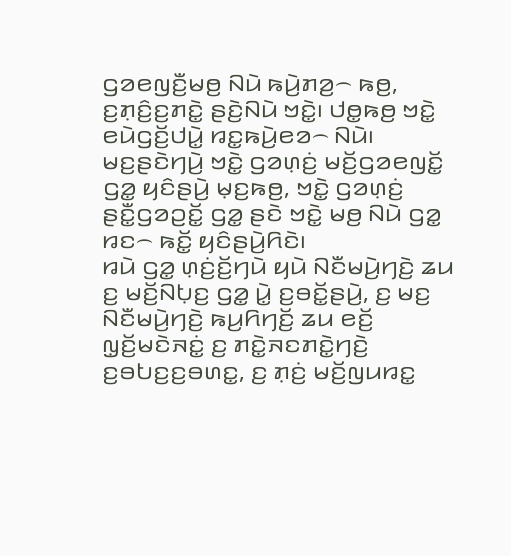ꤞꤤꤕꤜꤢꤪ꤬ꤗꤥ꤬ ꤡꤣꤧ ꤒꤣꤧ꤬ꤊꤤ꤬꤮ ꤒꤥ꤬, ꤢ꤬ꤊ꤫ꤢꤨ꤬ꤢ꤬ꤊꤢꤧ꤭ ꤔꤢꤧ꤬ꤡꤣꤧ ꤠꤢꤧ꤭꤯ ꤓꤥ꤭ꤒꤥ꤬ ꤠꤢꤧ꤭ ꤕꤣꤧꤞꤢꤩ꤬ꤓꤣꤧ꤭ ꤙꤢ꤭ꤒꤣꤧ꤬ꤕꤤ꤮ ꤡꤣꤧ꤯ ꤗꤢ꤬ꤔꤢꤧꤚꤣꤧ꤬ ꤠꤢꤧ꤭ ꤞꤤꤛ꤫ꤢꤦ꤬ ꤗꤢꤩ꤬ꤞꤤꤕꤜꤢꤩ꤭ ꤞꤤ꤭ ꤟꤢꤨꤔꤣꤧ꤬ ꤗ꤫ꤢ꤬ꤒꤥ꤬, ꤠꤢꤧ꤭ ꤞꤤꤛ꤫ꤢꤦ꤬ ꤔꤢꤪ꤭ꤞꤤꤑꤢꤩ꤭ ꤞꤤ꤭ ꤔꤢꤧ ꤠꤢꤧ꤭ ꤗꤥ꤬ ꤡꤣꤧ ꤞꤤ꤭ ꤙꤢ꤮ ꤒꤢꤩ꤭ ꤟꤢꤨꤔꤣꤧ꤬ꤖꤢꤧ꤯
ꤙꤣꤧ ꤞꤤ꤭ ꤛ꤫ꤢꤦ꤬ꤢꤩ꤬ꤚꤣꤧ ꤟꤣꤧ ꤡꤢꤪꤗꤣꤧ꤬ꤚꤢꤧ꤬ ꤘꤣ ꤢ꤬ ꤗꤢꤩ꤬ꤡꤝ꤫ꤢ꤬ ꤞꤤ꤭ ꤣꤧ꤭ ꤢ꤬ꤋꤢꤩ꤭ꤔꤣꤧ꤬, ꤢ꤬ ꤗꤢ꤬ ꤡꤢꤪꤗꤣꤧ꤬ꤚꤢꤧ꤬ ꤒꤣ꤬ꤖꤚꤢꤩ꤬ ꤘꤣ ꤕꤢꤩ꤬ ꤜ꤫ꤢꤩ꤬ꤗꤢꤧꤏꤢꤦ꤭ ꤢ꤬ ꤊꤢꤧ꤭ꤏꤢꤊꤢꤧ꤭ꤚꤢꤧ꤬ ꤢ꤬ꤋꤝꤢ꤬ꤢ꤬ꤋꤛꤢ꤭, ꤢ꤬ ꤊ꤫ꤢꤦ꤬ ꤗꤢꤩ꤬ꤜꤣꤙꤢ꤭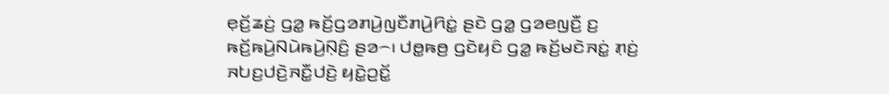ꤕ꤫ꤢꤩ꤬ꤘꤢꤦ꤬ ꤞꤤ꤭ ꤒꤢꤩ꤬ꤞꤤꤊꤣꤧ꤬ꤜꤢꤪꤊꤣꤧ꤬ꤖꤢꤦ꤭ ꤔꤢꤧ ꤞꤤ꤭ ꤞꤤꤕꤜꤢꤪ꤬ ꤢ꤬ ꤒꤢꤩ꤬ꤒꤣꤧ꤬ꤡꤣꤧꤒꤣꤧ꤬ꤡ꤫ꤢꤨ꤬ ꤔꤤ꤮꤯ ꤓꤥ꤭ꤒꤥ꤬ ꤞꤢꤧꤟꤢꤨ ꤞꤤ꤭ ꤒꤢꤩ꤬ꤗꤢꤧꤏꤢꤦ꤭ ꤊ꤫ꤢꤦ꤬ ꤏꤝꤢ꤬ꤓꤢꤧ꤬ꤏꤢꤪ꤭ꤓꤢꤧ꤬ ꤟꤢꤧ꤭ꤑꤢꤩ꤭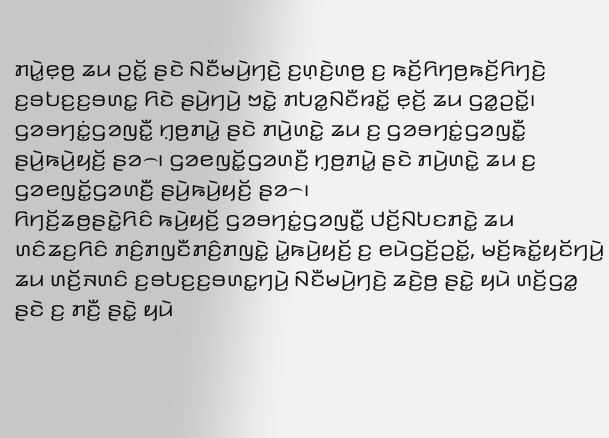ꤊꤣꤧ꤭ꤕ꤫ꤥ꤬ ꤘꤣ ꤑꤢꤩ꤭ ꤔꤢꤧ ꤡꤢꤪꤗꤣꤧ꤬ꤚꤢꤧ꤬ ꤢ꤬ꤛ꤫ꤢꤧ꤬ꤛꤥ꤬ ꤢ꤬ ꤒꤢꤩ꤬ꤖꤚꤥ꤬ꤒꤢꤩ꤬ꤖꤚꤢꤧ꤬ ꤢ꤬ꤋꤝꤢ꤬ꤢ꤬ꤋꤛꤢ꤭ ꤖꤢꤧ ꤔꤣꤧ꤬ꤚꤣꤧ꤬ ꤠꤢꤧ꤭ ꤊꤝꤤ꤭ꤡꤢꤪꤙꤢꤩ꤭ ꤕ꤫ꤢꤩ꤬ ꤘꤣ ꤞꤤ꤭ꤑꤢꤩ꤭꤯
ꤞꤤꤋꤚꤢꤦ꤭ꤞꤤꤜꤢꤪ꤭ ꤚ꤫ꤥ꤬ꤊꤣꤧ꤭ ꤔꤢꤧ ꤊꤣꤧ꤬ꤛꤢꤧ꤭ ꤘꤣ ꤢ꤬ ꤞꤤꤋꤚꤢꤦ꤭ꤞꤤꤜꤢꤪ꤭ ꤔꤣꤧ꤬ꤒꤣꤧ꤬ꤟꤢꤩ꤬ ꤔꤤ꤮꤯ ꤞꤤꤕꤜꤢꤩ꤭ꤞꤤꤛꤢꤪ꤬ ꤚ꤫ꤥ꤬ꤊꤣꤧ꤭ ꤔꤢꤧ ꤊꤣꤧ꤬ꤛꤢꤧ꤭ ꤘꤣ ꤢ꤬ ꤞꤤꤕꤜꤢꤩ꤭ꤞꤤꤛꤢꤪ꤬ ꤔꤣꤧ꤬ꤒꤣꤧ꤬ꤟꤢꤩ꤬ ꤔꤤ꤮꤯
ꤖꤚꤢꤩ꤬ꤘꤥ꤬ꤔꤢꤧ꤭ꤖꤢꤨ ꤒꤣꤧ꤬ꤟꤢꤩ꤬ ꤞꤤꤋꤚꤢꤦ꤭ꤞꤤꤜꤢꤪ꤭ ꤓꤢꤩ꤬ꤡꤝꤢꤊꤢꤧ꤭ ꤘꤣ ꤛꤢꤨꤘꤢ꤬ꤖꤢꤨ ꤊꤢꤨ꤬ꤊꤜꤢꤪꤊꤢꤨ꤬ꤊꤜꤢꤧ꤭ ꤣꤧ꤭ꤒꤣꤧ꤬ꤟꤢꤩ꤬ ꤢ꤬ ꤕꤣꤧꤞꤢꤩ꤬ꤑꤢꤩ꤭, ꤗꤢꤩ꤬ꤒꤢꤩ꤭ꤟꤢꤩꤚꤣꤧ꤬ ꤘꤣ ꤛꤢꤩ꤬ꤏꤛꤢꤨ ꤢ꤬ꤋꤝꤢ꤬ꤢ꤬ꤋꤛꤢ꤭ꤚꤣꤧ꤬ ꤡꤢꤪꤗꤣꤧ꤬ꤚꤢꤧ꤬ ꤘꤢꤧ꤬ꤥ꤬ ꤔꤢꤧ꤭ ꤟꤣꤧ ꤛꤢꤩ꤬ꤞꤤ꤭ ꤔꤢꤧ ꤢ꤬ ꤊꤢꤪ꤬ ꤔꤢꤧ꤭ ꤟꤣꤧ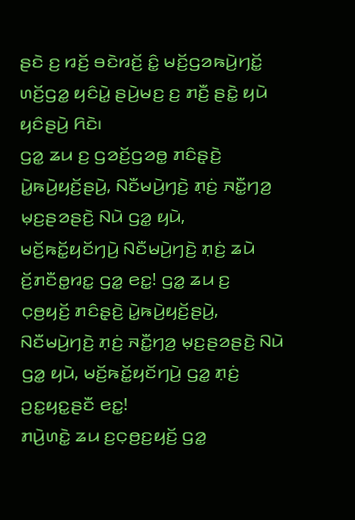ꤔꤢꤧ ꤢ꤬ ꤙꤢꤩ꤬ ꤋꤢꤧꤙꤢꤩ꤬ ꤢꤨ꤭ ꤗꤢꤩ꤬ꤞꤤꤒꤣꤧ꤬ꤚꤢꤩ꤭ ꤛꤢꤩ꤬ꤞꤤ꤭ ꤟꤢꤨꤣꤧ꤭ ꤔꤣꤧ꤬ꤗꤢ꤬ ꤢ꤬ ꤊꤢꤪ꤬ ꤔꤢꤧ꤭ ꤟꤣꤧ ꤟꤢꤨꤔꤣꤧ꤬ ꤖꤢꤧ꤯
ꤞꤤ꤭ ꤘꤣ ꤢ꤬ ꤞꤤꤢꤩ꤬ꤞꤤꤥ꤭ ꤊꤢꤨꤔ꤫ꤢꤧ꤬ ꤣꤧ꤭ꤒꤣꤧ꤬ꤟꤢꤩ꤬ꤔꤣꤧ꤬, ꤡꤢꤪꤗꤣꤧ꤬ꤚꤢꤧ꤬ ꤊ꤫ꤢꤦ꤬ ꤏꤢꤪ꤭ꤚꤤ꤬ ꤗ꤫ꤢ꤬ꤔꤤꤔꤢꤧ꤬ ꤡꤣꤧ ꤞꤤ꤭ ꤟꤣꤧ, ꤗꤢꤩ꤬ꤒꤢꤩ꤭ꤟꤢꤩꤚꤣꤧ꤬ ꤡꤢꤪꤗꤣꤧ꤬ꤚꤢꤧ꤬ ꤊ꤫ꤢꤦ꤬ ꤘꤣꤧ ꤢꤩ꤬ꤊꤢꤪꤥ꤭ꤙꤢ꤭ ꤞꤤ꤭ ꤕꤢ꤭! ꤞꤤ꤭ ꤘꤣ ꤢ꤬ ꤍ꤫ꤥ꤬ꤟꤢꤩ꤬ ꤊꤢꤨꤔ꤫ꤢꤧ꤬ ꤣꤧ꤭ꤒꤣꤧ꤬ꤟꤢꤩ꤬ꤔꤣꤧ꤬, ꤡꤢꤪꤗꤣꤧ꤬ꤚꤢꤧ꤬ ꤊ꤫ꤢꤦ꤬ ꤏꤢꤪ꤭ꤚꤤ꤬ ꤗ꤫ꤢ꤬ꤔꤤꤔꤢꤧ꤬ ꤡꤣꤧ ꤞꤤ꤭ ꤟꤣꤧ, ꤗꤢꤩ꤬ꤒꤢꤩ꤭ꤟꤢꤩꤚꤣꤧ꤬ ꤞꤤ꤭ ꤊ꤫ꤢꤦ꤬ ꤑꤢ꤭ꤟꤢ꤭ꤔꤢꤪ ꤕꤢ꤭!
ꤊꤣꤧ꤬ꤛꤢꤧ꤭ ꤘꤣ ꤢ꤬ꤍ꤫ꤥ꤬ꤢ꤬ꤟꤢꤩ꤬ ꤞꤤ꤭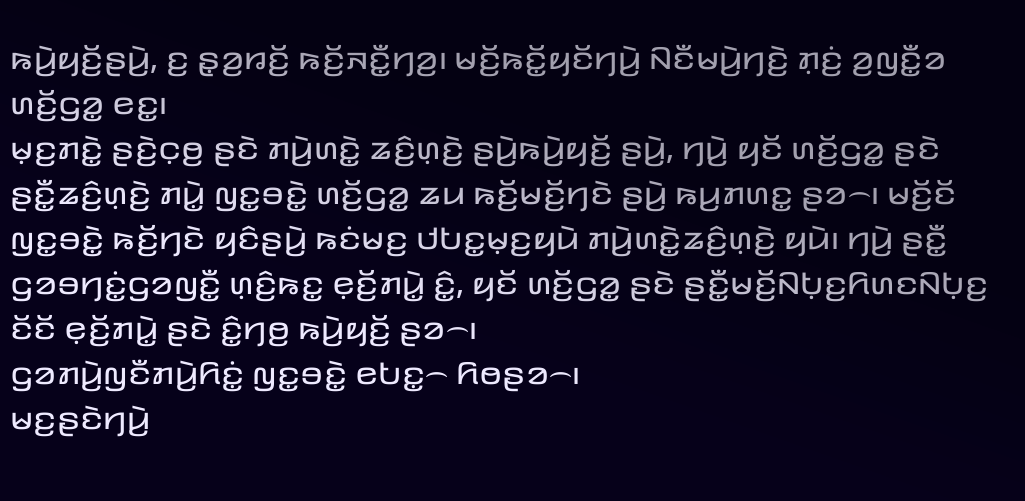ꤒꤣꤧ꤬ꤟꤢꤩ꤬ꤔꤣꤧ꤬, ꤢ꤬ ꤔ꤫ꤤ꤬ꤙꤢꤩ꤬ ꤒꤢꤩ꤬ꤏꤢꤪ꤭ꤚꤤ꤬꤯ ꤗꤢꤩ꤬ꤒꤢꤩ꤭ꤟꤢꤩꤚꤣꤧ꤬ ꤡꤢꤪꤗꤣꤧ꤬ꤚꤢꤧ꤬ ꤊ꤫ꤢꤦ꤬ ꤤ꤬ꤜꤢꤪ꤭ꤤ ꤛꤢꤩ꤬ꤞꤤ꤭ ꤕꤢ꤭꤯
ꤗ꤫ꤢ꤬ꤊꤢꤧ꤭ ꤔꤢꤧ꤬ꤍ꤫ꤥ꤬ ꤔꤢꤧ ꤊꤣꤧ꤬ꤛꤢꤧ꤭ ꤘꤢꤨ꤬ꤛ꤫ꤢꤧ꤬ ꤔꤣꤧ꤬ꤒꤣꤧ꤬ꤟꤢꤩ꤬ ꤔꤣꤧ꤬, ꤚꤣꤧ꤬ ꤟꤢꤩ ꤛꤢꤩ꤬ꤞꤤ꤭ ꤔꤢꤧ ꤔꤢꤪ꤭ꤘꤢꤨ꤬ꤛ꤫ꤢꤧ꤬ ꤊꤣꤧ꤭ ꤜꤢ꤭ꤋꤢꤧ꤭ ꤛꤢꤩ꤬ꤞꤤ꤭ ꤘꤣ ꤒꤢꤩ꤬ꤗꤢꤩ꤬ꤚꤢꤧ ꤔꤣꤧ꤬ ꤒꤣ꤬ꤊꤛꤢ꤭ ꤔꤤ꤮꤯ ꤗꤢꤩ꤬ꤢꤩ ꤜꤢ꤭ꤋꤢꤧ꤭ ꤒꤢꤩ꤬ꤚꤢꤧ ꤟꤢꤨꤔꤣꤧ꤬ ꤒꤢꤦꤗꤢ꤬ ꤓꤝꤢ꤭ꤗ꤫ꤢ꤬ꤟꤣꤧ ꤊꤣꤧ꤬ꤛꤢꤧ꤭ꤘꤢꤨ꤬ꤛ꤫ꤢꤧ꤬ ꤟꤣꤧ꤯ ꤚꤣꤧ꤬ ꤔꤢꤪ꤭ ꤞꤤꤋꤚꤢꤦ꤭ꤞꤤꤜꤢꤪ꤭ ꤛ꤫ꤢꤨ꤬ꤒꤢ꤭ ꤕ꤫ꤢꤩ꤬ꤊꤣꤧ꤭ ꤢꤨ꤭, ꤟꤢꤩ ꤛꤢꤩ꤬ꤞꤤ꤭ ꤔꤢꤧ ꤔꤢꤪ꤭ꤗꤢꤩ꤬ꤡꤝ꤫ꤢ꤬ꤖꤛꤢꤡꤝ꤫ꤢ꤬ ꤢꤩꤢꤩ ꤕ꤫ꤢꤩ꤬ꤊꤣꤧ꤭ ꤔꤢꤧ ꤢꤨ꤭ꤚꤥ꤬ ꤒꤣꤧ꤬ꤟꤢꤩ꤬ ꤔꤤ꤮꤯
ꤞꤤꤊꤣꤧ꤬ꤜꤢꤪꤊꤣꤧ꤬ꤖꤢꤦ꤭ ꤜꤢ꤭ꤋꤢꤧ꤭ ꤕꤝꤢ꤭꤮ ꤖꤥꤔꤤ꤮꤯
ꤗꤢ꤬ꤔꤢꤧꤚꤣꤧ꤬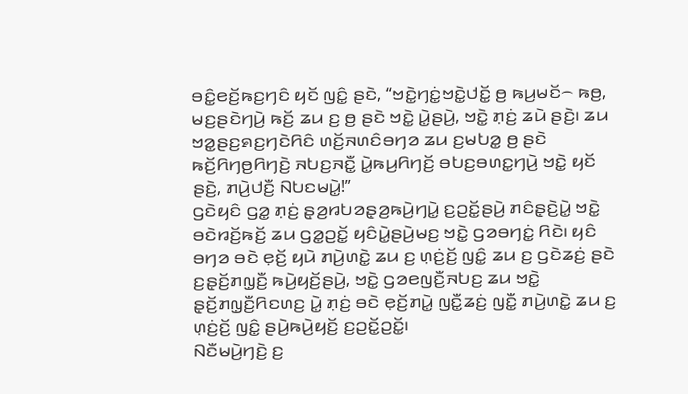ꤋꤢꤨ꤭ꤕꤢꤩ꤬ꤒꤢ꤬ꤚꤢꤨ ꤟꤢꤩ ꤜꤢꤨ꤭ ꤔꤢꤧ, “ꤠꤢꤧ꤭ꤚꤢꤦ꤭ꤠꤢꤧ꤭ꤓꤢꤩ꤭ ꤥ꤬ ꤒꤣ꤬ꤗꤢꤩ꤮ ꤒꤥ꤬, ꤗꤢ꤬ꤔꤢꤧꤚꤣꤧ꤬ ꤒꤢꤩ꤬ ꤘꤣ ꤢ꤬ ꤥ꤬ ꤔꤢꤧ ꤠꤢꤧ꤭ ꤣꤧ꤭ꤔꤣꤧ꤬, ꤠꤢꤧ꤭ ꤊ꤫ꤢꤦ꤬ ꤘꤣꤧ ꤔꤢꤧ꤬꤯ ꤘꤣ ꤠꤤ꤭ꤔꤢ꤬ꤎꤢ꤬ꤚꤢꤧꤖꤢꤨ ꤛꤢꤩ꤬ꤏꤛꤢꤨꤋꤚꤤ ꤘꤣ ꤢ꤬ꤗꤝꤤ꤭ ꤥ꤬ ꤔꤢꤧ ꤒꤢꤩ꤬ꤖꤚꤥ꤬ꤖꤚꤢꤧ꤬ ꤏꤝꤢ꤬ꤏꤢꤪ꤭ ꤣꤧ꤭ꤒꤣ꤬ꤖꤚꤢꤩ꤬ ꤋꤝꤢ꤬ꤋꤛꤢ꤭ꤚꤣꤧ꤬ ꤠꤢꤧ꤭ ꤟꤢꤩ ꤔꤢꤧ꤬, ꤊꤣꤧ꤬ꤓꤢꤪ꤬ ꤡꤝꤢꤗꤣꤧ꤭!”
ꤞꤢꤧꤟꤢꤨ ꤞꤤ꤭ ꤊ꤫ꤢꤦ꤬ ꤔ꤫ꤤ꤬ꤙꤝꤤꤔ꤫ꤤ꤬ꤒꤣꤧ꤬ꤚꤣꤧ꤭ ꤢ꤬ꤑꤢꤩ꤭ꤔꤣꤧ꤬ ꤊꤢꤨꤔ꤫ꤢꤧ꤬ꤣꤧ꤭ ꤠꤢꤧ꤭ ꤋꤢꤧꤙꤢꤩ꤬ꤒꤢꤩ꤬ ꤘꤣ ꤞꤤ꤭ꤑꤢꤩ꤭ ꤟꤢꤨꤣꤧ꤭ꤔꤣꤧ꤬ꤗꤢ꤬ ꤠꤢꤧ꤭ ꤞꤤꤋꤚꤢꤦ꤭ ꤖꤢꤧ꤯ ꤟꤢꤨ ꤋꤚꤤ ꤋꤢꤧ ꤕ꤫ꤢꤩ꤬ ꤟꤣꤧ ꤊꤣꤧ꤬ꤛꤢꤧ꤭ ꤘꤣ ꤢ꤬ ꤛ꤫ꤢꤦ꤬ꤢꤩ꤬ ꤜꤢꤨ꤭ ꤘꤣ ꤢ꤬ ꤞꤢꤧꤘꤢꤦ꤬ ꤔꤢꤧ ꤢ꤬ꤔ꤫ꤢꤩ꤬ꤊꤜ꤫ꤢꤪ꤬ ꤒꤣꤧ꤬ꤟꤢꤩ꤬ꤔꤣꤧ꤬, ꤠꤢꤧ꤭ ꤞꤤꤕꤜꤢꤪ꤬ꤏꤝꤢ꤬ ꤘꤣ ꤠꤢꤧ꤭ ꤔ꤫ꤢꤩ꤬ꤊꤜ꤫ꤢꤪ꤬ꤖꤢꤛꤢ꤬ ꤣꤧ꤭ ꤊ꤫ꤢꤦ꤬ ꤋꤢꤧ ꤕ꤫ꤢꤩ꤬ꤊꤣꤧ꤭ ꤜꤢꤪ꤭ꤘꤢꤦ꤬ ꤜꤢꤪ꤭ ꤊꤣꤧ꤬ꤛꤢꤧ꤭ ꤘꤣ ꤢ꤬ ꤛ꤫ꤢꤦ꤬ꤢꤩ꤬ ꤜꤢꤨ꤭ ꤔꤣꤧ꤬ꤒꤣꤧ꤬ꤟꤢꤩ꤬ ꤢ꤬ꤑꤢꤩ꤭ꤑꤢꤩ꤭꤯
ꤡꤢꤪꤗꤣꤧ꤬ꤚꤢꤧ꤬ ꤢ꤬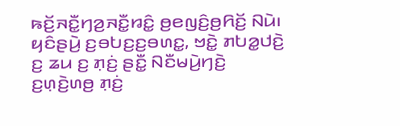ꤒꤢꤩ꤬ꤏꤢꤪ꤭ꤚꤤ꤬ꤏꤢꤪ꤭ꤙꤢꤨ꤭ ꤥ꤬ꤕꤜꤢꤨ꤬ꤥ꤬ꤖꤢꤩ꤬ ꤡꤣꤧ꤯ ꤟꤢꤨꤔꤣꤧ꤬ ꤢ꤬ꤋꤝꤢ꤬ꤢ꤬ꤋꤛꤢ꤭, ꤠꤢꤧ꤭ ꤊꤝꤤ꤭ꤓꤢꤧ꤬ ꤢ꤬ ꤘꤣ ꤢ꤬ ꤊ꤫ꤢꤦ꤬ ꤔꤢꤪ꤭ ꤡꤢꤪꤗꤣꤧ꤬ꤚꤢꤧ꤬ ꤢ꤬ꤛ꤫ꤢꤧ꤬ꤛꤥ꤬ ꤊ꤫ꤢꤦ꤬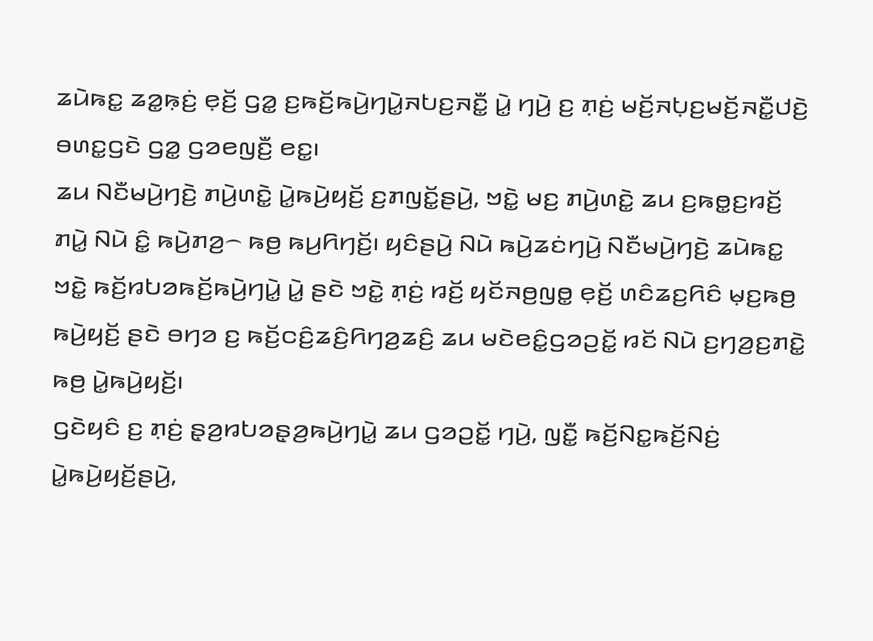ꤘꤣꤧꤒꤢ꤭ ꤘꤤ꤭ꤒ꤫ꤢꤦ꤬ ꤕ꤫ꤢꤩ꤬ ꤞꤤ꤭ ꤢ꤬ꤒꤢꤩ꤬ꤒꤣꤧ꤬ꤚꤣꤧ꤭ꤏꤝꤢ꤬ꤏꤢꤪ꤭ ꤣꤧ꤭ ꤚꤣꤧ꤬ ꤢ꤬ ꤊ꤫ꤢꤦ꤬ ꤗꤢꤩ꤬ꤏꤝ꤫ꤢ꤬ꤗꤢꤩ꤬ꤏꤢꤪ꤭ꤓꤢꤧ꤬ ꤋꤛꤢ꤭ꤞꤢꤧ ꤞꤤ꤭ ꤞꤤꤕꤜꤢꤪ꤬ ꤕꤢ꤭꤯
ꤘꤣ ꤡꤢꤪꤗꤣꤧ꤬ꤚꤢꤧ꤬ ꤊꤣꤧ꤬ꤛꤢꤧ꤭ ꤣꤧ꤭ꤒꤣꤧ꤬ꤟꤢꤩ꤬ ꤢ꤬ꤊꤜꤢꤩ꤭ꤔꤣꤧ꤬, ꤠꤢꤧ꤭ ꤗꤢ꤬ ꤊꤣꤧ꤬ꤛꤢꤧ꤭ ꤘꤣ ꤢ꤬ꤒꤥ꤭ꤢ꤬ꤙꤢꤩ꤬ ꤊꤣꤧ꤭ ꤡꤣꤧ ꤢꤨ꤭ ꤒꤣꤧ꤬ꤊꤤ꤬꤮ ꤒꤥ꤬ ꤒꤣ꤬ꤖꤚꤢꤩ꤬꤯ ꤟꤢꤨꤔꤣꤧ꤬ ꤡꤣꤧ ꤒꤣꤧ꤬ꤘꤢꤦꤚꤣꤧ꤬ ꤡꤢꤪꤗꤣꤧ꤬ꤚꤢꤧ꤬ ꤘꤣꤧꤒꤢ꤭ ꤠꤢꤧ꤭ ꤒꤢꤩ꤬ꤙꤝꤤꤒꤢꤩ꤬ꤒꤣꤧ꤬ꤚꤣꤧ꤭ ꤣꤧ꤭ ꤔꤢꤧ ꤠꤢꤧ꤭ ꤊ꤫ꤢꤦ꤬ ꤙꤢꤩ꤬ ꤟꤢꤩꤏꤥ꤬ꤜꤥ꤭ ꤕ꤫ꤢꤩ꤬ ꤛꤢꤨꤘꤢ꤬ꤖꤢꤨ ꤗ꤫ꤢ꤬ꤒꤥ꤬ ꤒꤣꤧ꤬ꤟꤢꤩ꤬ ꤔꤢꤧ ꤋꤚꤤ ꤢ꤬ ꤒꤢꤩ꤬ꤍꤢꤨ꤬ꤘꤢꤨ꤬ꤖꤚꤤ꤬ꤘꤢꤨ꤬ ꤘꤣ ꤗꤢꤧꤕꤢꤨ꤭ꤞꤤꤑꤢꤩ꤭ ꤙꤢꤩ ꤡꤣꤧ ꤢ꤬ꤚꤤ꤬ꤢ꤬ꤊꤢꤧ꤭ ꤒꤥ꤬ ꤣꤧ꤭ꤒꤣꤧ꤬ꤟꤢꤩ꤬꤯
ꤞꤢꤧꤟꤢꤨ ꤢ꤬ ꤊ꤫ꤢꤦ꤬ ꤔ꤫ꤤ꤬ꤙꤝꤤꤔ꤫ꤤ꤬ꤒꤣꤧ꤬ꤚꤣꤧ꤭ ꤘꤣ ꤞꤤꤑꤢꤩ꤭ ꤚꤣꤧ꤬, ꤜꤢꤪ꤭ ꤒꤢꤩ꤬ꤡꤢ꤭ꤒꤢꤩ꤬ꤡꤢꤦ꤬ ꤣꤧ꤭ꤒꤣꤧ꤬ꤟꤢꤩ꤬ꤔꤣꤧ꤬,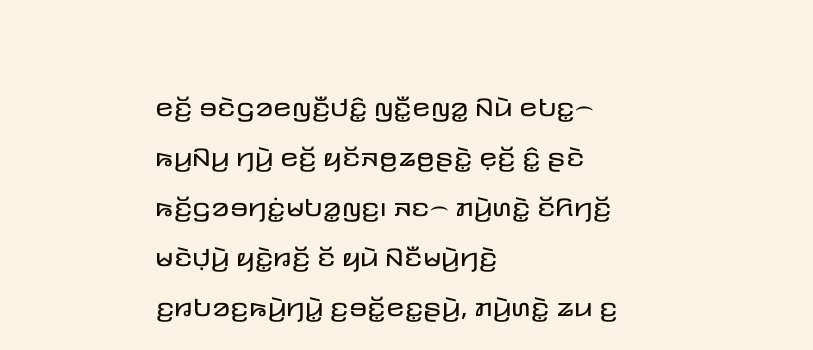ꤕꤢꤩ꤬ ꤋꤢꤧꤞꤤꤕꤜꤢꤪ꤬ꤓꤢꤨ꤭ ꤜꤢꤪ꤭ꤕꤜꤤ꤭ ꤡꤣꤧ ꤕꤝꤢ꤭꤮ ꤒꤣ꤬ꤡꤣ꤬ ꤚꤣꤧ꤬ ꤕꤢꤩ꤬ ꤟꤢꤩꤏꤥ꤬ꤘꤥ꤬ꤔꤢꤧ꤭ ꤕ꤫ꤢꤩ꤬ ꤢꤨ꤭ ꤔꤢꤧ ꤒꤢꤩ꤬ꤞꤤꤋꤚꤢꤦ꤭ꤗꤝꤤ꤭ꤜꤢ꤬꤯ ꤏꤢ꤮ ꤊꤣꤧ꤬ꤛꤢꤧ꤭ ꤢꤩꤖꤚꤢꤩ꤬ ꤗꤢꤧꤓ꤫ꤣꤧ꤬ ꤟꤢꤧ꤭ꤙꤢꤩ꤬ ꤢꤩ ꤟꤣꤧ ꤡꤢꤪꤗꤣꤧ꤬ꤚꤢꤧ꤬ ꤢ꤬ꤙꤝꤤꤢ꤬ꤒꤣꤧ꤬ꤚꤣꤧ꤭ ꤢ꤬ꤋꤢꤩ꤭ꤕꤢ꤭ꤔꤣꤧ꤬, ꤊꤣꤧ꤬ꤛꤢꤧ꤭ ꤘꤣ ꤢ꤬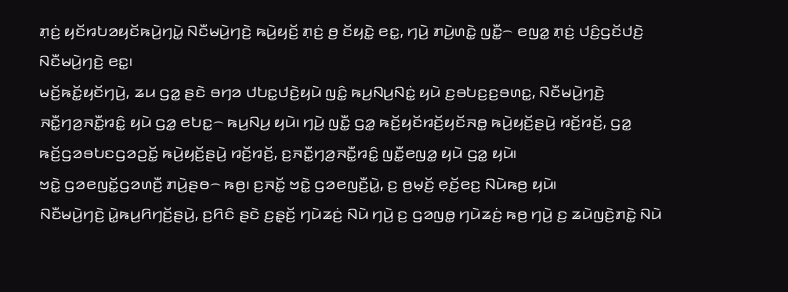ꤊ꤫ꤢꤦ꤬ ꤟꤢꤩꤙꤝꤤꤟꤢꤩꤒꤣꤧ꤬ꤚꤣꤧ꤭ ꤡꤢꤪꤗꤣꤧ꤬ꤚꤢꤧ꤬ ꤒꤣꤧ꤬ꤟꤢꤩ꤬ ꤊ꤫ꤢꤦ꤬ ꤥ꤬ ꤢꤩꤟꤢꤧ꤭ ꤕꤢ꤭, ꤚꤣꤧ꤬ ꤊꤣꤧ꤬ꤛꤢꤧ꤭ ꤜꤢꤪ꤭꤮ ꤕꤜꤤ꤭ ꤊ꤫ꤢꤦ꤬ ꤓꤢꤨ꤬ꤞꤢꤩꤓꤢꤧ꤬ ꤡꤢꤪꤗꤣꤧ꤬ꤚꤢꤧ꤬ ꤕꤢ꤭꤯
ꤗꤢꤩ꤬ꤒꤢꤩ꤭ꤟꤢꤩꤚꤣꤧ꤬, ꤘꤣ ꤞꤤ꤭ ꤔꤢꤧ ꤋꤚꤤ ꤓꤝꤢ꤭ꤓꤢꤧ꤬ꤟꤣꤧ ꤜꤢꤨ꤭ ꤒꤣ꤬ꤡꤣ꤬ꤡꤢꤦ꤭ ꤟꤣꤧ ꤢ꤬ꤋꤝꤢ꤬ꤢ꤬ꤋꤛꤢ꤭, ꤡꤢꤪꤗꤣꤧ꤬ꤚꤢꤧ꤬ ꤏꤢꤪ꤭ꤚꤤ꤬ꤏꤢꤪ꤭ꤙꤢꤨ꤭ ꤟꤣꤧ ꤞꤤ꤭ ꤕꤝꤢ꤭꤮ ꤒꤣ꤬ꤡꤣ꤬ ꤟꤣꤧ꤯ ꤚꤣꤧ꤬ ꤜꤢꤪ꤭ ꤞꤤ꤭ ꤒꤢꤩ꤬ꤟꤢꤩꤙꤢꤩ꤬ꤟꤢꤩꤏꤥ꤭ ꤒꤣꤧ꤬ꤟꤢꤩ꤬ꤔꤣꤧ꤬ ꤙꤢꤩ꤬ꤙꤢꤩ꤬, ꤞꤤ꤭ ꤒꤢꤩ꤬ꤞꤤꤋꤝꤢꤞꤤꤑꤢꤩ꤭ ꤒꤣꤧ꤬ꤟꤢꤩ꤬ꤔꤣꤧ꤬ ꤙꤢꤩ꤬ꤙꤢꤩ꤬, ꤢ꤬ꤏꤢꤪ꤭ꤚꤤ꤬ꤏꤢꤪ꤭ꤙꤢꤨ꤭ ꤜꤢꤪ꤭ꤕꤜꤤ꤭ ꤟꤣꤧ ꤞꤤ꤭ ꤟꤣꤧ꤯
ꤠꤢꤧ꤭ ꤞꤤꤕꤜꤢꤩ꤭ꤞꤤꤛꤢꤪ꤬ ꤊꤣꤧ꤬ꤔꤥ꤮ ꤒꤥ꤬꤯ ꤢ꤬ꤏꤢꤩ꤭ ꤠꤢꤧ꤭ ꤞꤤꤕꤜꤢꤪ꤬ꤣꤧ꤭, ꤢ꤬ ꤥ꤬ꤗ꤫ꤢꤩ꤬ ꤕ꤫ꤢꤩ꤬ꤕꤢ꤬ ꤡꤣꤧꤒꤥ꤬ ꤟꤣꤧ꤯
ꤡꤢꤪꤗꤣꤧ꤬ꤚꤢꤧ꤬ ꤣꤧ꤭ꤒꤣ꤬ꤖꤚꤢꤩ꤬ꤔꤣꤧ꤬, ꤢ꤬ꤖꤢꤨ ꤔꤢꤧ ꤢ꤬ꤔ꤫ꤢꤩ꤬ ꤚꤣꤧꤘꤢꤦ꤬ ꤡꤣꤧ ꤚꤣꤧ꤬ ꤢ꤬ ꤞꤤꤜꤥ꤭ ꤚꤣꤧꤘꤢꤦ꤬ ꤒꤥ꤬ ꤚꤣꤧ꤬ ꤢ꤬ ꤘꤣꤧꤜꤢꤧ꤬ꤊꤢꤧ꤭ ꤡꤣꤧ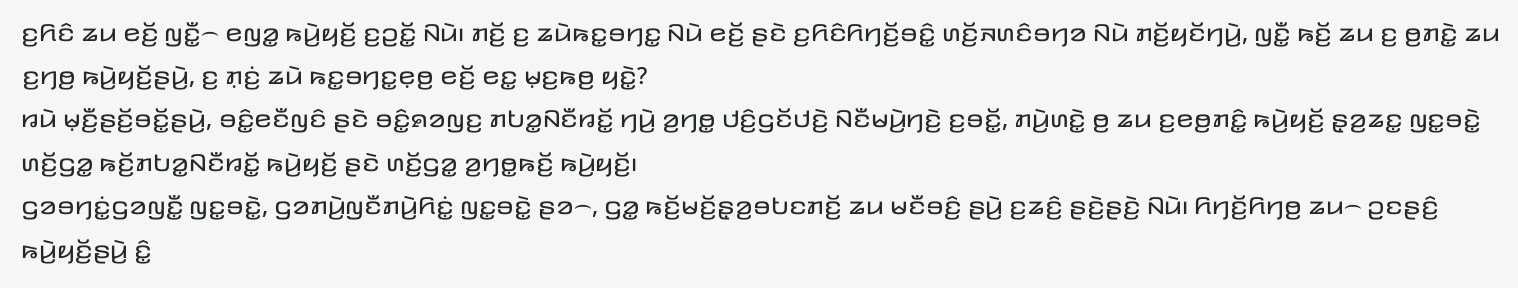ꤢ꤬ꤖꤢꤨ ꤘꤣ ꤕꤢꤩ꤬ ꤜꤢꤪ꤭꤮ ꤕꤜꤤ꤭ ꤒꤣꤧ꤬ꤟꤢꤩ꤬ ꤢ꤬ꤑꤢꤩ꤭ ꤡꤣꤧ꤯ ꤊꤢꤩ꤬ ꤢ꤬ ꤘꤣꤧꤒꤢ꤭ꤋꤚꤢ꤭ ꤡꤣꤧ ꤕꤢꤩ꤬ ꤔꤢꤧ ꤢ꤬ꤖꤢꤨꤖꤚꤢꤩ꤬ꤋꤢꤨ꤭ ꤛꤢꤩ꤬ꤏꤛꤢꤨꤋꤚꤤ ꤡꤣꤧ ꤊꤢꤩ꤬ꤟꤢꤩꤚꤣꤧ꤬, ꤜꤢꤪ꤭ ꤒꤢꤩ꤬ ꤘꤣ ꤢ꤬ ꤥ꤬ꤊꤢꤧ꤭ ꤘꤣ ꤢ꤬ꤚꤥ꤬ ꤒꤣꤧ꤬ꤟꤢꤩ꤬ꤔꤣꤧ꤬, ꤢ꤬ ꤊ꤫ꤢꤦ꤬ ꤘꤣꤧ ꤒꤢ꤭ꤋꤚꤢ꤭ꤕ꤫ꤥ꤬ ꤕꤢꤩ꤬ ꤕꤢ꤭ ꤗ꤫ꤢ꤬ꤒꤥ꤬ ꤟꤢꤧ꤭?
ꤙꤣꤧ ꤗ꤫ꤢꤪ꤬ꤔꤢꤩ꤬ꤋꤢꤩ꤭ꤔꤣꤧ꤬, ꤋꤢꤨ꤭ꤕꤢꤪꤜꤢꤨ ꤔꤢꤧ ꤋꤢꤨ꤭ꤎꤤꤜꤢ꤬ ꤊꤝꤤ꤭ꤡꤢꤪꤙꤢꤩ꤭ ꤚꤣꤧ꤬ ꤤ꤬ꤚꤥ꤭ ꤓꤢꤨ꤬ꤞꤢꤩꤓꤢꤧ꤬ ꤡꤢꤪꤗꤣꤧ꤬ꤚꤢꤧ꤬ ꤢ꤬ꤋꤢꤩ꤭, ꤊꤣꤧ꤬ꤛꤢꤧ꤭ ꤥ꤬ ꤘꤣ ꤢ꤬ꤕꤥ꤬ꤊꤢꤨ꤭ ꤒꤣꤧ꤬ꤟꤢꤩ꤬ ꤔ꤫ꤤ꤬ꤘꤢ꤭ ꤜꤢ꤭ꤋꤢꤧ꤭ ꤛꤢꤩ꤬ꤞꤤ꤭ ꤒꤢꤩ꤬ꤊꤝꤤ꤭ꤡꤢꤪꤙꤢꤩ꤭ ꤒꤣꤧ꤬ꤟꤢꤩ꤬ ꤔꤢꤧ ꤛꤢꤩ꤬ꤞꤤ꤭ ꤤ꤬ꤚꤥ꤭ꤒꤢꤩ꤬ ꤒꤣꤧ꤬ꤟꤢꤩ꤬꤯
ꤞꤤꤋꤚꤢꤦ꤭ꤞꤤꤜꤢꤪ꤭ ꤜꤢ꤭ꤋꤢꤧ꤭, ꤞꤤꤊꤣꤧ꤬ꤜꤢꤪꤊꤣꤧ꤬ꤖꤢꤦ꤭ ꤜꤢ꤭ꤋꤢꤧ꤭ ꤔꤤ꤮, ꤞꤤ꤭ ꤒꤢꤩ꤬ꤗꤢꤩ꤬ꤔ꤫ꤤ꤬ꤋꤝꤢꤊꤢꤩ꤬ ꤘꤣ ꤗꤢꤪꤋꤢꤨ꤬ ꤔꤣꤧ꤬ ꤢ꤬ꤘꤢꤨ꤬ ꤔꤢꤧ꤬ꤔꤢꤧ꤬ ꤡꤣꤧ꤯ ꤖꤚꤢꤩ꤬ꤖꤚꤥ꤬ ꤘꤣ꤮ ꤑꤢꤔꤢꤨ꤬ ꤒꤣꤧ꤬ꤟꤢꤩ꤬ꤔꤣꤧ꤬ ꤢꤨ꤭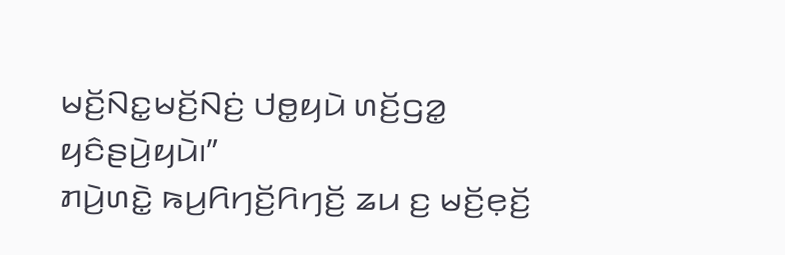ꤗꤢꤩ꤬ꤡꤢ꤭ꤗꤢꤩ꤬ꤡꤢꤦ꤬ ꤓꤥ꤭ꤟꤣꤧ ꤛꤢꤩ꤬ꤞꤤ꤭ ꤟꤢꤨꤔꤣꤧ꤬ꤟꤣꤧ꤯”
ꤊꤣꤧ꤬ꤛꤢꤧ꤭ ꤒꤣ꤬ꤖꤚꤢꤩ꤬ꤖꤚꤢꤩ꤬ ꤘꤣ ꤢ꤬ ꤗꤢꤩ꤬ꤕ꤫ꤢꤩ꤬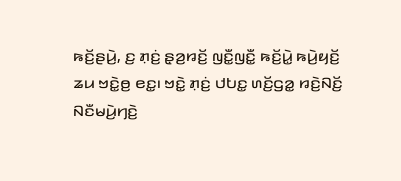ꤒꤢꤩ꤬ꤔꤣꤧ꤬, ꤢ꤬ ꤊ꤫ꤢꤦ꤬ ꤔ꤫ꤤ꤬ꤙꤢꤩ꤬ ꤜꤢꤪ꤭ꤜꤢꤪ꤭ ꤒꤢꤩ꤬ꤣꤧ꤭ ꤒꤣꤧ꤬ꤟꤢꤩ꤬ ꤘꤣ ꤠꤢꤧ꤭ꤥ꤬ ꤕꤢ꤭꤯ ꤠꤢꤧ꤭ ꤊ꤫ꤢꤦ꤬ ꤓꤝꤢ꤭ ꤛꤢꤩ꤬ꤞꤤ꤭ ꤙꤢꤧ꤬ꤡꤢꤩ꤬ ꤡꤢꤪꤗꤣꤧ꤬ꤚꤢꤧ꤬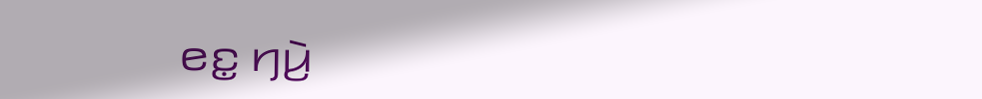ꤕꤢ꤭ ꤚꤣꤧ꤬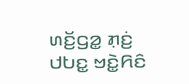ꤛꤢꤩ꤬ꤞꤤ꤭ ꤊ꤫ꤢꤦ꤬ ꤓꤝꤢ꤭ ꤠꤢꤧ꤭ꤖꤢꤨ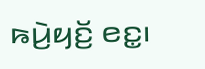ꤒꤣꤧ꤬ꤟꤢꤩ꤬ ꤕꤢ꤭꤯